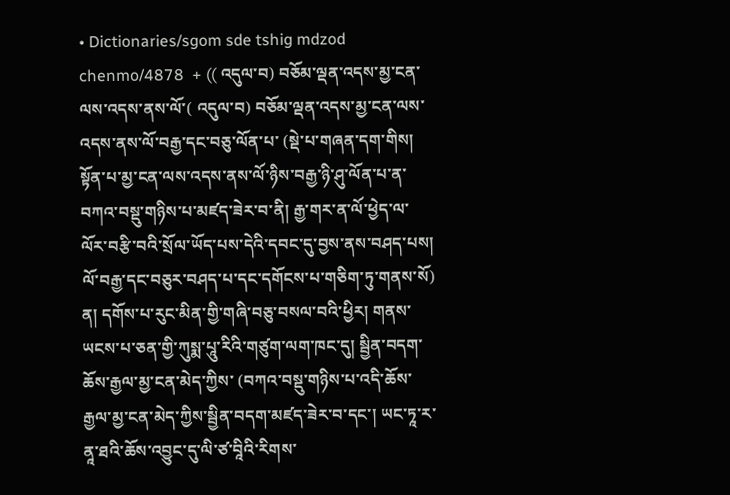• Dictionaries/sgom sde tshig mdzod chenmo/4878  + (( འདུལ་བ) བཅོམ་ལྡན་འདས་མྱ་ངན་ལས་འདས་ནས་ལོ་( འདུལ་བ) བཅོམ་ལྡན་འདས་མྱ་ངན་ལས་འདས་ནས་ལོ་བརྒྱ་དང་བཅུ་ལོན་པ་ (སྡེ་པ་གཞན་དག་གིས། སྟོན་པ་མྱ་ངན་ལས་འདས་ནས་ལོ་ཉིས་བརྒྱ་ཉི་ཤུ་ལོན་པ་ན་བཀའ་བསྡུ་གཉིས་པ་མཛད་ཟེར་བ་ནི། རྒྱ་གར་ན་ལོ་ཕྱེད་ལ་ལོར་བརྩི་བའི་སྲོལ་ཡོད་པས་དེའི་དབང་དུ་བྱས་ནས་བཤད་པས། ལོ་བརྒྱ་དང་བཅུར་བཤད་པ་དང་དགོངས་པ་གཅིག་ཏུ་གནས་སོ) ན། དགོས་པ་རུང་མིན་གྱི་གཞི་བཅུ་བསལ་བའི་ཕྱིར། གནས་ཡངས་པ་ཅན་གྱི་ཀུསྨ་པཱུ་རིའི་གཙུག་ལག་ཁང་དུ། སྦྱིན་བདག་ཆོས་རྒྱལ་མྱ་ངན་མེད་ཀྱིས་ (བཀའ་བསྡུ་གཉིས་པ་འདི་ཆོས་རྒྱལ་མྱ་ངན་མེད་ཀྱིས་སྦྱིན་བདག་མཛད་ཟེར་བ་དང་། ཡང་ཏཱ་ར་ནཱ་ཐའི་ཆོས་འབྱུང་དུ་ལི་ཙ་བཱིའི་རིགས་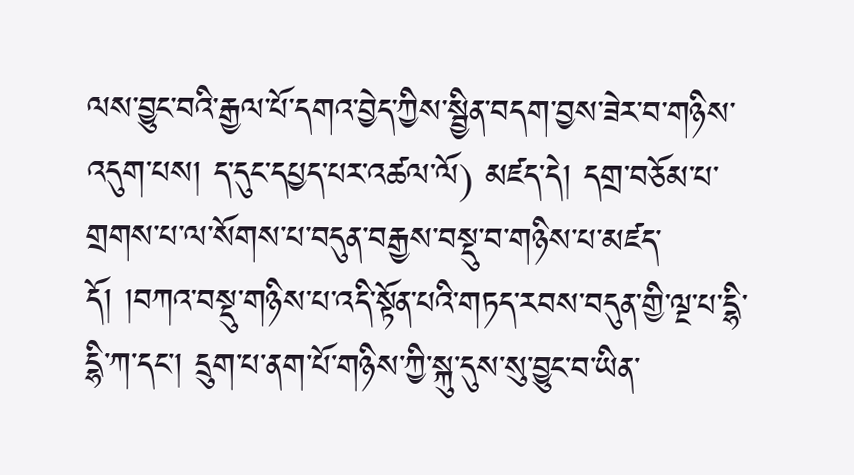ལས་བྱུང་བའི་རྒྱལ་པོ་དགའ་བྱེད་ཀྱིས་སྦྱིན་བདག་བྱས་ཟེར་བ་གཉིས་འདུག་པས། ད་དུང་དཔྱད་པར་འཚལ་ལོ) མཛད་དེ། དགྲ་བཅོམ་པ་གྲགས་པ་ལ་སོགས་པ་བདུན་བརྒྱས་བསྡུ་བ་གཉིས་པ་མཛད་དོ། །བཀའ་བསྡུ་གཉིས་པ་འདི་སྟོན་པའི་གཏད་རབས་བདུན་གྱི་ལྔ་པ་དྷི་དྷི་ཀ་དང་། དྲུག་པ་ནག་པོ་གཉིས་ཀྱི་སྐུ་དུས་སུ་བྱུང་བ་ཡིན་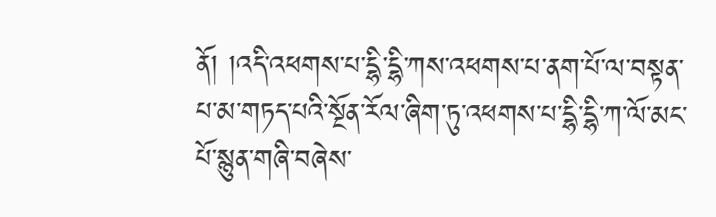ནོ། །འདི་འཕགས་པ་དྷི་དྷི་ཀས་འཕགས་པ་ནག་པོ་ལ་བསྟན་པ་མ་གཏད་པའི་སྔོན་རོལ་ཞིག་ཏུ་འཕགས་པ་དྷི་དྷི་ཀ་ལོ་མང་པོ་སྙུན་གཞི་བཞེས་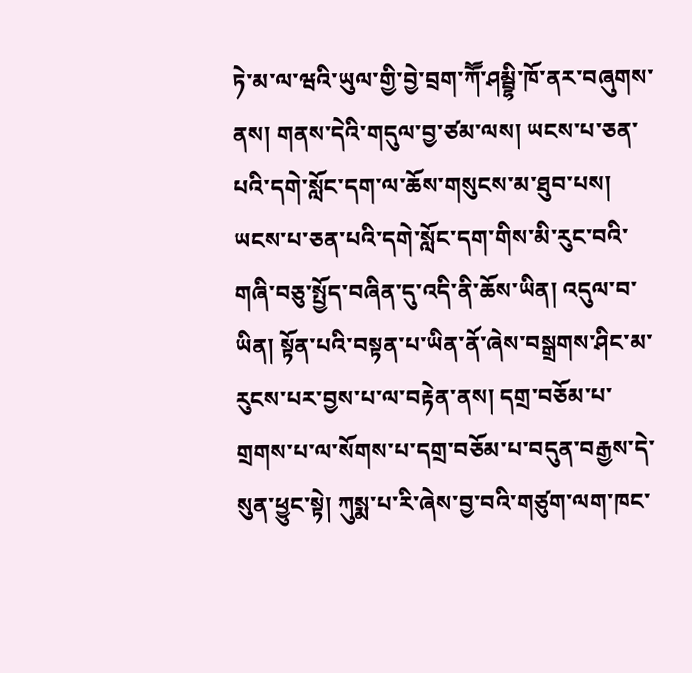ཏེ་མ་ལ་ཝའི་ཡུལ་གྱི་བྱེ་བྲག་ཀཽ་ཤམྦྷི་ཁོ་ནར་བཞུགས་ནས། གནས་དེའི་གདུལ་བྱ་ཙམ་ལས། ཡངས་པ་ཅན་པའི་དགེ་སློང་དག་ལ་ཆོས་གསུངས་མ་ཐུབ་པས། ཡངས་པ་ཅན་པའི་དགེ་སློང་དག་གིས་མི་རུང་བའི་གཞི་བཅུ་སྤྱོད་བཞིན་དུ་འདི་ནི་ཆོས་ཡིན། འདུལ་བ་ཡིན། སྟོན་པའི་བསྟན་པ་ཡིན་ནོ་ཞེས་བསྒྲགས་ཤིང་མ་རུངས་པར་བྱས་པ་ལ་བརྟེན་ནས། དགྲ་བཅོམ་པ་གྲགས་པ་ལ་སོགས་པ་དགྲ་བཅོམ་པ་བདུན་བརྒྱས་དེ་སུན་ཕྱུང་སྟེ། ཀུསྨ་པ་རི་ཞེས་བྱ་བའི་གཙུག་ལག་ཁང་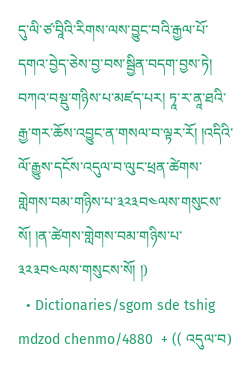དུ་ལི་ཙ་བཱིའི་རིགས་ལས་བྱུང་བའི་རྒྱལ་པོ་དགའ་བྱེད་ཅེས་བྱ་བས་སྦྱིན་བདག་བྱས་ཏེ། བཀའ་བསྡུ་གཉིས་པ་མཛད་པར། ཏཱ་ར་ནཱ་ཐའི་རྒྱ་གར་ཆོས་འབྱུང་ན་གསལ་བ་ལྟར་རོ། །འདིའི་ལོ་རྒྱུས་དངོས་འདུལ་བ་ལུང་ཕྲན་ཚེགས་གླེགས་བམ་གཉིས་པ་༣༢༣བ༤ལས་གསུངས་སོ། །ན་ཚེགས་གླེགས་བམ་གཉིས་པ་༣༢༣བ༤ལས་གསུངས་སོ། །)
  • Dictionaries/sgom sde tshig mdzod chenmo/4880  + (( འདུལ་བ)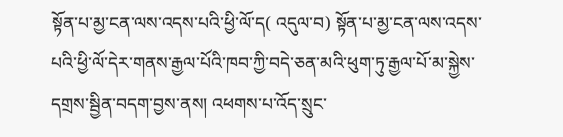སྟོན་པ་མྱ་ངན་ལས་འདས་པའི་ཕྱི་ལོ་ད( འདུལ་བ) སྟོན་པ་མྱ་ངན་ལས་འདས་པའི་ཕྱི་ལོ་དེར་གནས་རྒྱལ་པོའི་ཁབ་ཀྱི་བདེ་ཅན་མའི་ཕུག་ཏུ་རྒྱལ་པོ་མ་སྐྱེས་དགྲས་སྦྱིན་བདག་བྱས་ནས། འཕགས་པ་འོད་སྲུང་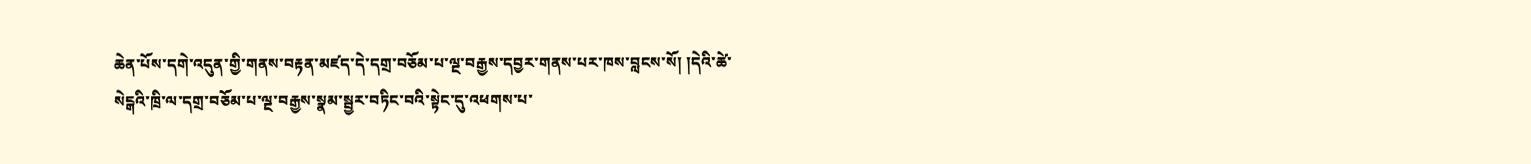ཆེན་པོས་དགེ་འདུན་གྱི་གནས་བརྟན་མཛད་དེ་དགྲ་བཅོམ་པ་ལྔ་བརྒྱས་དབྱར་གནས་པར་ཁས་བླངས་སོ། །དེའི་ཚེ་སེངྒའི་ཁྲི་ལ་དགྲ་བཅོམ་པ་ལྔ་བརྒྱས་སྣམ་སྦྱར་བཏིང་བའི་སྟེང་དུ་འཕགས་པ་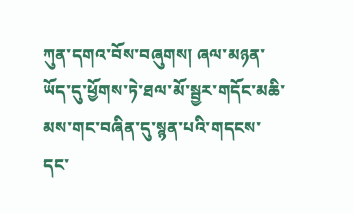ཀུན་དགའ་བོས་བཞུགས། ཞལ་མཉན་ཡོད་དུ་ཕྱོགས་ཏེ་ཐལ་མོ་སྦྱར་གདོང་མཆི་མས་གང་བཞིན་དུ་སྙན་པའི་གདངས་དང་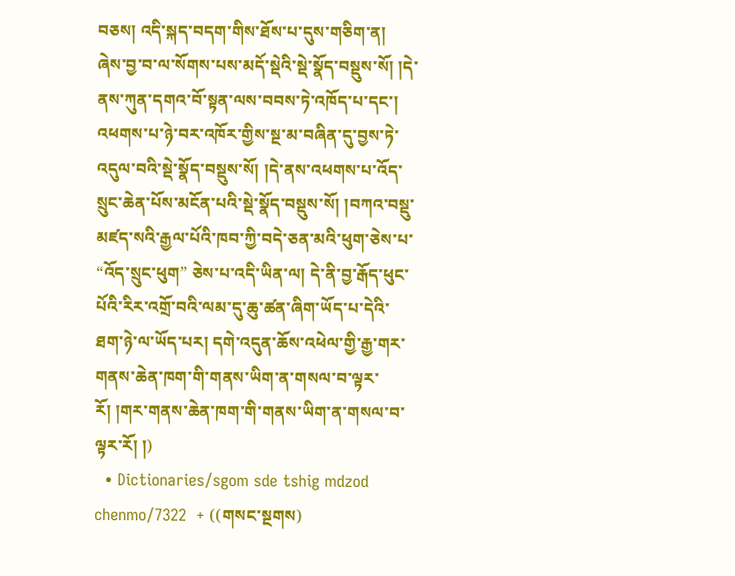བཅས། འདི་སྐད་བདག་གིས་ཐོས་པ་དུས་གཅིག་ན། ཞེས་བྱ་བ་ལ་སོགས་པས་མདོ་སྡེའི་སྡེ་སྣོད་བསྡུས་སོ། །དེ་ནས་ཀུན་དགའ་བོ་སྟན་ལས་བབས་ཏེ་འཁོད་པ་དང་། འཕགས་པ་ཉེ་བར་འཁོར་གྱིས་སྔ་མ་བཞིན་དུ་བྱས་ཏེ་འདུལ་བའི་སྡེ་སྣོད་བསྡུས་སོ། །དེ་ནས་འཕགས་པ་འོད་སྲུང་ཆེན་པོས་མངོན་པའི་སྡེ་སྣོད་བསྡུས་སོ། །བཀའ་བསྡུ་མཛད་སའི་རྒྱལ་པོའི་ཁབ་ཀྱི་བདེ་ཅན་མའི་ཕུག་ཅེས་པ་ “འོད་སྲུང་ཕུག” ཅེས་པ་འདི་ཡིན་ལ། དེ་ནི་བྱ་རྒོད་ཕུང་པོའི་རིར་འགྲོ་བའི་ལམ་དུ་ཆུ་ཚན་ཞིག་ཡོད་པ་དེའི་ཐག་ཉེ་ལ་ཡོད་པར། དགེ་འདུན་ཆོས་འཕེལ་གྱི་རྒྱ་གར་གནས་ཆེན་ཁག་གི་གནས་ཡིག་ན་གསལ་བ་ལྟར་རོ། །གར་གནས་ཆེན་ཁག་གི་གནས་ཡིག་ན་གསལ་བ་ལྟར་རོ། །)
  • Dictionaries/sgom sde tshig mdzod chenmo/7322  + ((གསང་སྔགས)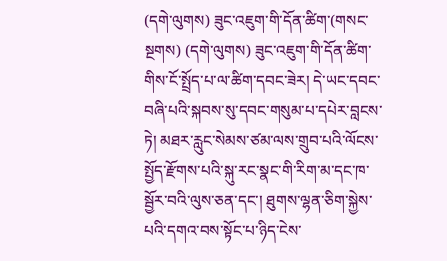(དགེ་ལུགས) ཟུང་འཇུག་གི་དོན་ཚིག་(གསང་སྔགས) (དགེ་ལུགས) ཟུང་འཇུག་གི་དོན་ཚིག་གིས་ངོ་སྤྲོད་པ་ལ་ཚིག་དབང་ཟེར། དེ་ཡང་དབང་བཞི་པའི་སྐབས་སུ་དབང་གསུམ་པ་དཔེར་བླངས་ཏེ། མཐར་རླུང་སེམས་ཙམ་ལས་གྲུབ་པའི་ལོངས་སྤྱོད་རྫོགས་པའི་སྐུ་རང་སྣང་གི་རིག་མ་དང་ཁ་སྦྱོར་བའི་ལུས་ཅན་དང་། ཐུགས་ལྷན་ཅིག་སྐྱེས་པའི་དགའ་བས་སྟོང་པ་ཉིད་ངེས་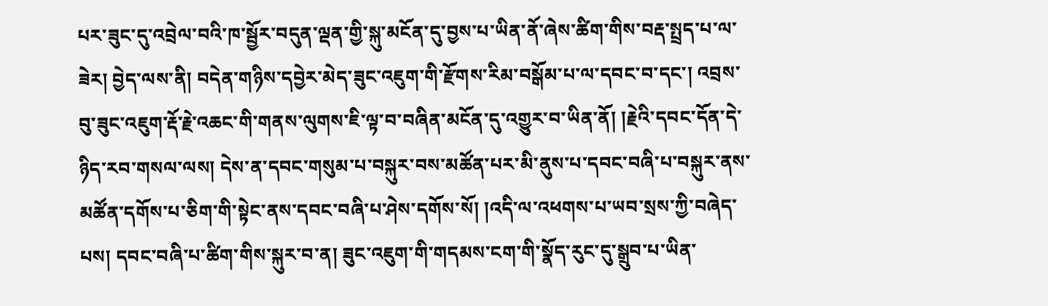པར་ཟུང་དུ་འབྲེལ་བའི་ཁ་སྦྱོར་བདུན་ལྡན་གྱི་སྐུ་མངོན་དུ་བྱས་པ་ཡིན་ནོ་ཞེས་ཚིག་གིས་བརྡ་སྤྲད་པ་ལ་ཟེར། བྱེད་ལས་ནི། བདེན་གཉིས་དབྱེར་མེད་ཟུང་འཇུག་གི་རྫོགས་རིམ་བསྒོམ་པ་ལ་དབང་བ་དང་། འབྲས་བུ་ཟུང་འཇུག་རྡོ་རྗེ་འཆང་གི་གནས་ལུགས་ཇི་ལྟ་བ་བཞིན་མངོན་དུ་འགྱུར་བ་ཡིན་ནོ། །རྗེའི་དབང་དོན་དེ་ཉིད་རབ་གསལ་ལས། དེས་ན་དབང་གསུམ་པ་བསྐུར་བས་མཚོན་པར་མི་ནུས་པ་དབང་བཞི་པ་བསྐུར་ནས་མཚོན་དགོས་པ་ཅིག་གི་སྟེང་ནས་དབང་བཞི་པ་ཤེས་དགོས་སོ། །འདི་ལ་འཕགས་པ་ཡབ་སྲས་ཀྱི་བཞེད་པས། དབང་བཞི་པ་ཚིག་གིས་སྐུར་བ་ན། ཟུང་འཇུག་གི་གདམས་ངག་གི་སྣོད་རུང་དུ་སྒྲུབ་པ་ཡིན་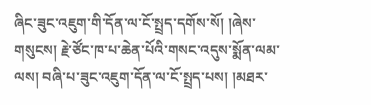ཞིང་ཟུང་འཇུག་གི་དོན་ལ་ངོ་སྤྲད་དགོས་སོ། །ཞེས་གསུངས། རྗེ་ཙོང་ཁ་པ་ཆེན་པོའི་གསང་འདུས་སྨོན་ལམ་ལས། བཞི་པ་ཟུང་འཇུག་དོན་ལ་ངོ་སྤྲད་པས། །མཐར་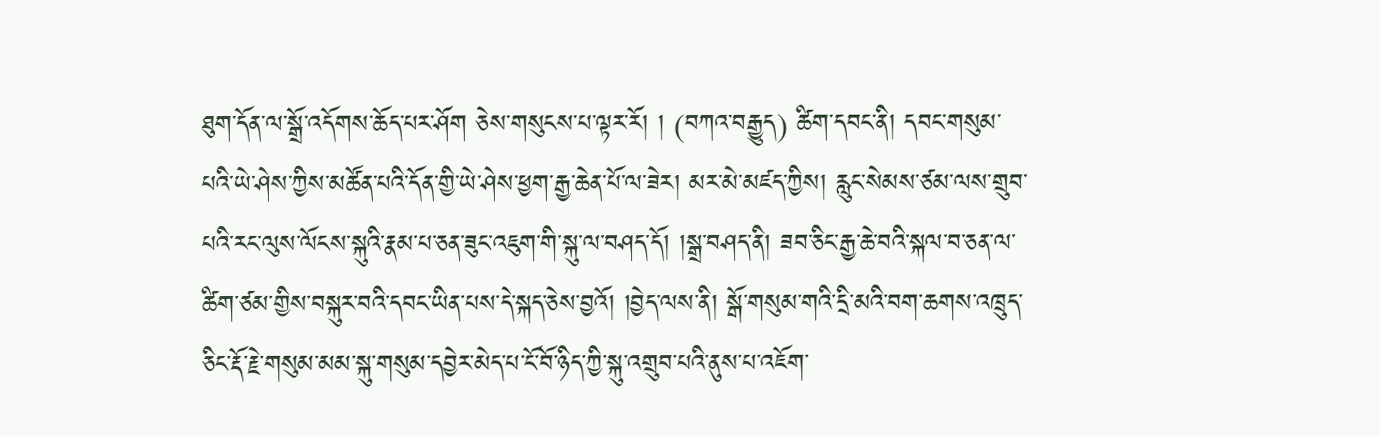ཐུག་དོན་ལ་སྒྲོ་འདོགས་ཆོད་པར་ཤོག ཅེས་གསུངས་པ་ལྟར་རོ། ། (བཀའ་བརྒྱུད) ཚིག་དབང་ནི། དབང་གསུམ་པའི་ཡེ་ཤེས་ཀྱིས་མཚོན་པའི་དོན་གྱི་ཡེ་ཤེས་ཕྱག་རྒྱ་ཆེན་པོ་ལ་ཟེར། མར་མེ་མཛད་ཀྱིས། རླུང་སེམས་ཙམ་ལས་གྲུབ་པའི་རང་ལུས་ལོངས་སྐུའི་རྣམ་པ་ཅན་ཟུང་འཇུག་གི་སྐུ་ལ་བཤད་དོ། །སྒྲ་བཤད་ནི། ཟབ་ཅིང་རྒྱ་ཆེ་བའི་སྐལ་བ་ཅན་ལ་ཚིག་ཙམ་གྱིས་བསྐུར་བའི་དབང་ཡིན་པས་དེ་སྐད་ཅེས་བྱའོ། །བྱེད་ལས་ནི། སྒོ་གསུམ་གའི་དྲི་མའི་བག་ཆགས་འཁྲུད་ཅིང་རྡོ་རྗེ་གསུམ་མམ་སྐུ་གསུམ་དབྱེར་མེད་པ་ངོ་བོ་ཉིད་ཀྱི་སྐུ་འགྲུབ་པའི་ནུས་པ་འཇོག་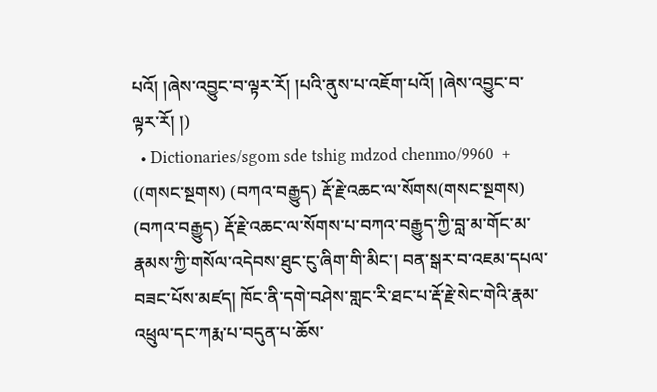པའོ། །ཞེས་འབྱུང་བ་ལྟར་རོ། །པའི་ནུས་པ་འཇོག་པའོ། །ཞེས་འབྱུང་བ་ལྟར་རོ། །)
  • Dictionaries/sgom sde tshig mdzod chenmo/9960  + ((གསང་སྔགས) (བཀའ་བརྒྱུད) རྡོ་རྗེ་འཆང་ལ་སོགས(གསང་སྔགས) (བཀའ་བརྒྱུད) རྡོ་རྗེ་འཆང་ལ་སོགས་པ་བཀའ་བརྒྱུད་ཀྱི་བླ་མ་གོང་མ་རྣམས་ཀྱི་གསོལ་འདེབས་ཐུང་ངུ་ཞིག་གི་མིང་། བན་སྒར་བ་འཇམ་དཔལ་བཟང་པོས་མཛད། ཁོང་ནི་དགེ་བཤེས་གླང་རི་ཐང་པ་རྡོ་རྗེ་སེང་གེའི་རྣམ་འཕྲུལ་དང་ཀརྨ་པ་བདུན་པ་ཆོས་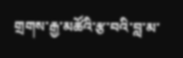གྲགས་རྒྱ་མཚོའི་རྩ་བའི་བླ་མ་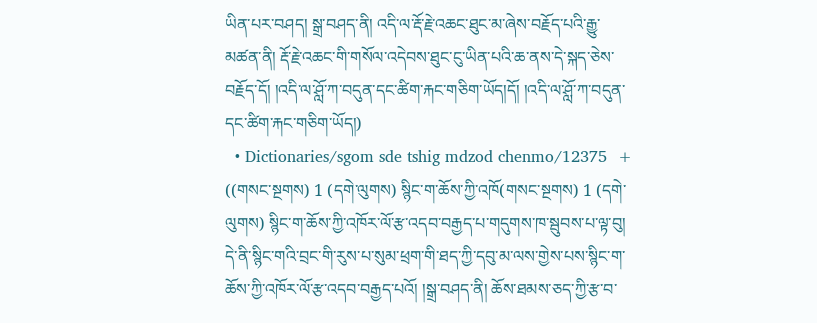ཡིན་པར་བཤད། སྒྲ་བཤད་ནི། འདི་ལ་རྡོ་རྗེ་འཆང་ཐུང་མ་ཞེས་བརྗོད་པའི་རྒྱུ་མཚན་ནི། རྡོ་རྗེ་འཆང་གི་གསོལ་འདེབས་ཐུང་ངུ་ཡིན་པའི་ཆ་ནས་དེ་སྐད་ཅེས་བརྗོད་དོ། །འདི་ལ་ཤློ་ཀ་བདུན་དང་ཚིག་རྐང་གཅིག་ཡོད།དོ། །འདི་ལ་ཤློ་ཀ་བདུན་དང་ཚིག་རྐང་གཅིག་ཡོད།)
  • Dictionaries/sgom sde tshig mdzod chenmo/12375  + ((གསང་སྔགས) 1 (དགེ་ལུགས) སྙིང་ག་ཆོས་ཀྱི་འཁོ(གསང་སྔགས) 1 (དགེ་ལུགས) སྙིང་ག་ཆོས་ཀྱི་འཁོར་ལོ་རྩ་འདབ་བརྒྱད་པ་གདུགས་ཁ་སྦུབས་པ་ལྟ་བུ། དེ་ནི་སྙིང་གའི་བྲང་གི་རུས་པ་སུམ་ཕྲག་གི་ཐད་ཀྱི་དབུ་མ་ལས་གྱེས་པས་སྙིང་ག་ཆོས་ཀྱི་འཁོར་ལོ་རྩ་འདབ་བརྒྱད་པའོ། །སྒྲ་བཤད་ནི། ཆོས་ཐམས་ཅད་ཀྱི་རྩ་བ་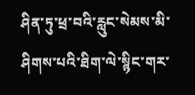ཤིན་ཏུ་ཕྲ་བའི་རླུང་སེམས་མི་ཤིགས་པའི་ཐིག་ལེ་སྙིང་གར་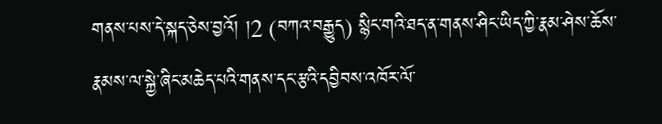གནས་པས་དེ་སྐད་ཅེས་བྱའོ། །2 (བཀའ་བརྒྱུད) སྙིང་གའི་ཐད་ན་གནས་ཤིང་ཡིད་ཀྱི་རྣམ་ཤེས་ཆོས་རྣམས་ལ་སྐྱེ་ཞིང་མཆེད་པའི་གནས་དང་རྩའི་དབྱིབས་འཁོར་ལོ་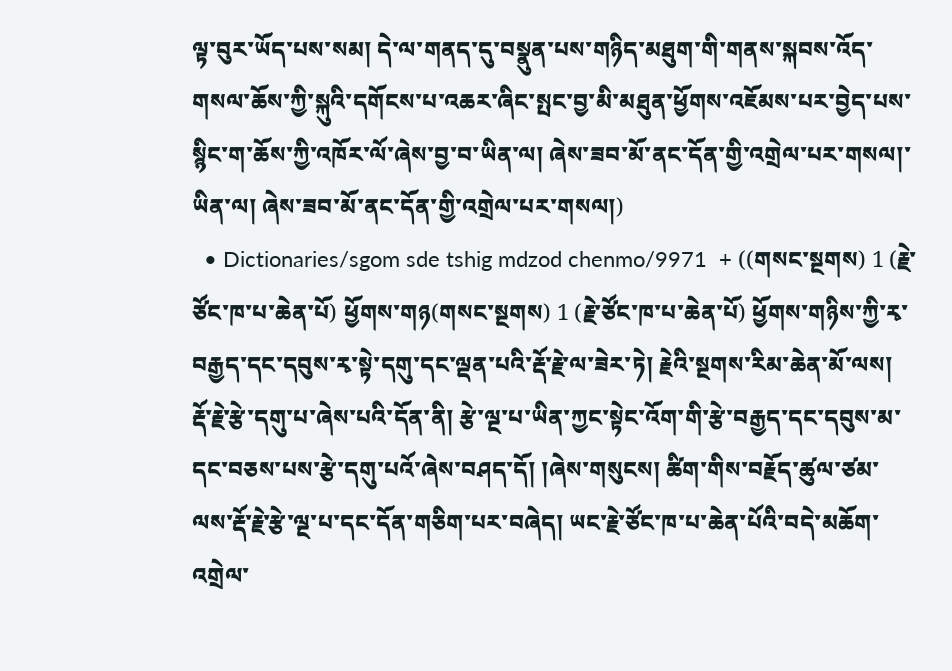ལྟ་བུར་ཡོད་པས་སམ། དེ་ལ་གནད་དུ་བསྣུན་པས་གཉིད་མཐུག་གི་གནས་སྐབས་འོད་གསལ་ཆོས་ཀྱི་སྐུའི་དགོངས་པ་འཆར་ཞིང་སྤང་བྱ་མི་མཐུན་ཕྱོགས་འཇོམས་པར་བྱེད་པས་སྙིང་ག་ཆོས་ཀྱི་འཁོར་ལོ་ཞེས་བྱ་བ་ཡིན་ལ། ཞེས་ཟབ་མོ་ནང་དོན་གྱི་འགྲེལ་པར་གསལ།་ཡིན་ལ། ཞེས་ཟབ་མོ་ནང་དོན་གྱི་འགྲེལ་པར་གསལ།)
  • Dictionaries/sgom sde tshig mdzod chenmo/9971  + ((གསང་སྔགས) 1 (རྗེ་ཙོང་ཁ་པ་ཆེན་པོ) ཕྱོགས་གཉ(གསང་སྔགས) 1 (རྗེ་ཙོང་ཁ་པ་ཆེན་པོ) ཕྱོགས་གཉིས་ཀྱི་རྭ་བརྒྱད་དང་དབུས་རྭ་སྟེ་དགུ་དང་ལྡན་པའི་རྡོ་རྗེ་ལ་ཟེར་ཏེ། རྗེའི་སྔགས་རིམ་ཆེན་མོ་ལས། རྡོ་རྗེ་རྩེ་དགུ་པ་ཞེས་པའི་དོན་ནི། རྩེ་ལྔ་པ་ཡིན་ཀྱང་སྟེང་འོག་གི་རྩེ་བརྒྱད་དང་དབུས་མ་དང་བཅས་པས་རྩེ་དགུ་པའོ་ཞེས་བཤད་དོ། །ཞེས་གསུངས། ཚིག་གིས་བརྗོད་ཚུལ་ཙམ་ལས་རྡོ་རྗེ་རྩེ་ལྔ་པ་དང་དོན་གཅིག་པར་བཞེད། ཡང་རྗེ་ཙོང་ཁ་པ་ཆེན་པོའི་བདེ་མཆོག་འགྲེལ་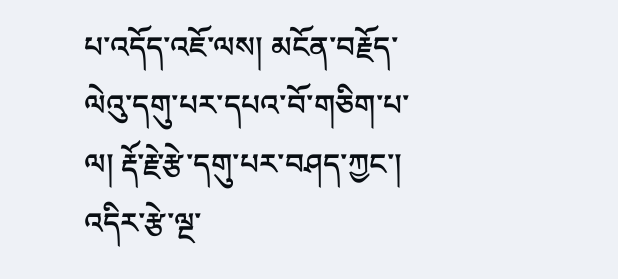པ་འདོད་འཇོ་ལས། མངོན་བརྗོད་ལེའུ་དགུ་པར་དཔའ་བོ་གཅིག་པ་ལ། རྡོ་རྗེ་རྩེ་དགུ་པར་བཤད་ཀྱང་། འདིར་རྩེ་ལྔ་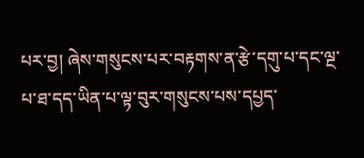པར་བྱ། ཞེས་གསུངས་པར་བརྟགས་ན་རྩེ་དགུ་པ་དང་ལྔ་པ་ཐ་དད་ཡིན་པ་ལྟ་བུར་གསུངས་པས་དཔྱད་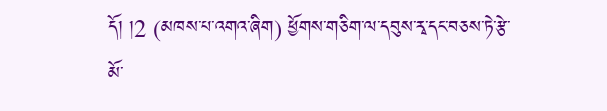དོ། །2 (མཁས་པ་འགའ་ཞིག) ཕྱོགས་གཅིག་ལ་དབུས་རྭ་དང་བཅས་ཏེ་རྩེ་མོ་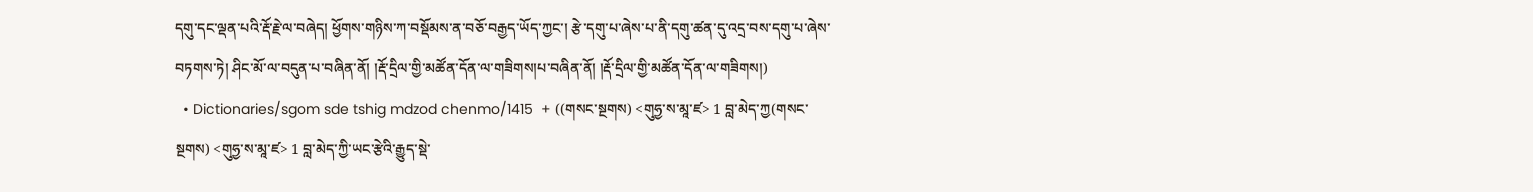དགུ་དང་ལྡན་པའི་རྡོ་རྗེ་ལ་བཞེད། ཕྱོགས་གཉིས་ཀ་བསྡོམས་ན་བཅོ་བརྒྱད་ཡོད་ཀྱང་། རྩེ་དགུ་པ་ཞེས་པ་ནི་དགུ་ཚན་དུ་འདྲ་བས་དགུ་པ་ཞེས་བཏགས་ཏེ། ཤིང་མོ་ལ་བདུན་པ་བཞིན་ནོ། །རྡོ་དྲིལ་གྱི་མཚོན་དོན་ལ་གཟིགས།པ་བཞིན་ནོ། །རྡོ་དྲིལ་གྱི་མཚོན་དོན་ལ་གཟིགས།)
  • Dictionaries/sgom sde tshig mdzod chenmo/1415  + ((གསང་སྔགས) <གུཧྱ་ས་མཱ་ཛ> 1 བླ་མེད་ཀྱ(གསང་སྔགས) <གུཧྱ་ས་མཱ་ཛ> 1 བླ་མེད་ཀྱི་ཡང་རྩེའི་རྒྱུད་སྡེ་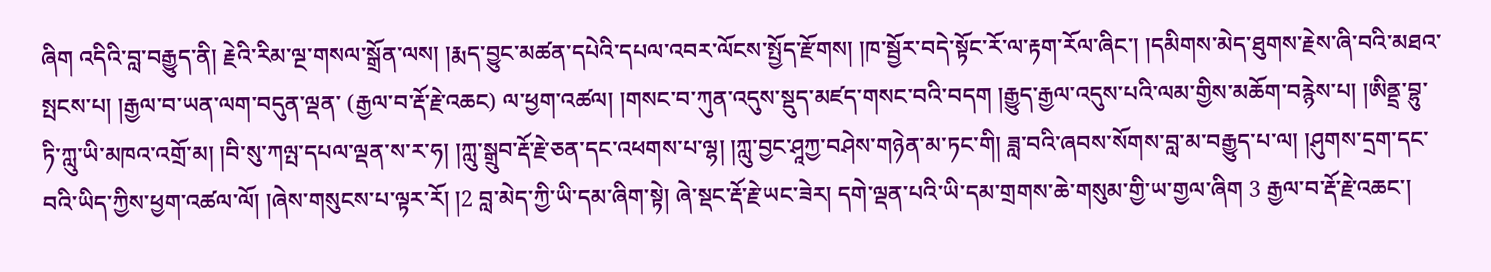ཞིག འདིའི་བླ་བརྒྱུད་ནི། རྗེའི་རིམ་ལྔ་གསལ་སྒྲོན་ལས། །རྨད་བྱུང་མཚན་དཔེའི་དཔལ་འབར་ལོངས་སྤྱོད་རྫོགས། །ཁ་སྦྱོར་བདེ་སྟོང་རོ་ལ་རྟག་རོལ་ཞིང་། །དམིགས་མེད་ཐུགས་རྗེས་ཞི་བའི་མཐའ་སྤངས་པ། །རྒྱལ་བ་ཡན་ལག་བདུན་ལྡན་ (རྒྱལ་བ་རྡོ་རྗེ་འཆང) ལ་ཕྱག་འཚལ། །གསང་བ་ཀུན་འདུས་སྡུད་མཛད་གསང་བའི་བདག །རྒྱུད་རྒྱལ་འདུས་པའི་ལམ་གྱིས་མཆོག་བརྙེས་པ། །ཨིནྡྲ་བྷུ་ཏི་ཀླུ་ཡི་མཁའ་འགྲོ་མ། །བི་སུ་ཀལྤ་དཔལ་ལྡན་ས་ར་ཧ། །ཀླུ་སྒྲུབ་རྡོ་རྗེ་ཅན་དང་འཕགས་པ་ལྷ། །ཀླུ་བྱང་ཤཱཀྱ་བཤེས་གཉེན་མ་ཏང་གི། ཟླ་བའི་ཞབས་སོགས་བླ་མ་བརྒྱུད་པ་ལ། །ཤུགས་དྲག་དང་བའི་ཡིད་ཀྱིས་ཕྱག་འཚལ་ལོ། །ཞེས་གསུངས་པ་ལྟར་རོ། །2 བླ་མེད་ཀྱི་ཡི་དམ་ཞིག་སྟེ། ཞེ་སྡང་རྡོ་རྗེ་ཡང་ཟེར། དགེ་ལྡན་པའི་ཡི་དམ་གྲགས་ཆེ་གསུམ་གྱི་ཡ་གྱལ་ཞིག 3 རྒྱལ་བ་རྡོ་རྗེ་འཆང་།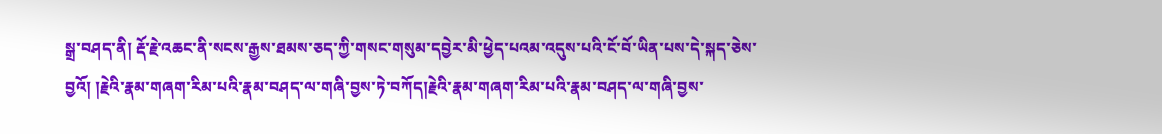སྒྲ་བཤད་ནི། རྡོ་རྗེ་འཆང་ནི་སངས་རྒྱས་ཐམས་ཅད་ཀྱི་གསང་གསུམ་དབྱེར་མི་ཕྱེད་པའམ་འདུས་པའི་ངོ་བོ་ཡིན་པས་དེ་སྐད་ཅེས་བྱའོ། །རྗེའི་རྣམ་གཞག་རིམ་པའི་རྣམ་བཤད་ལ་གཞི་བྱས་ཏེ་བཀོད།རྗེའི་རྣམ་གཞག་རིམ་པའི་རྣམ་བཤད་ལ་གཞི་བྱས་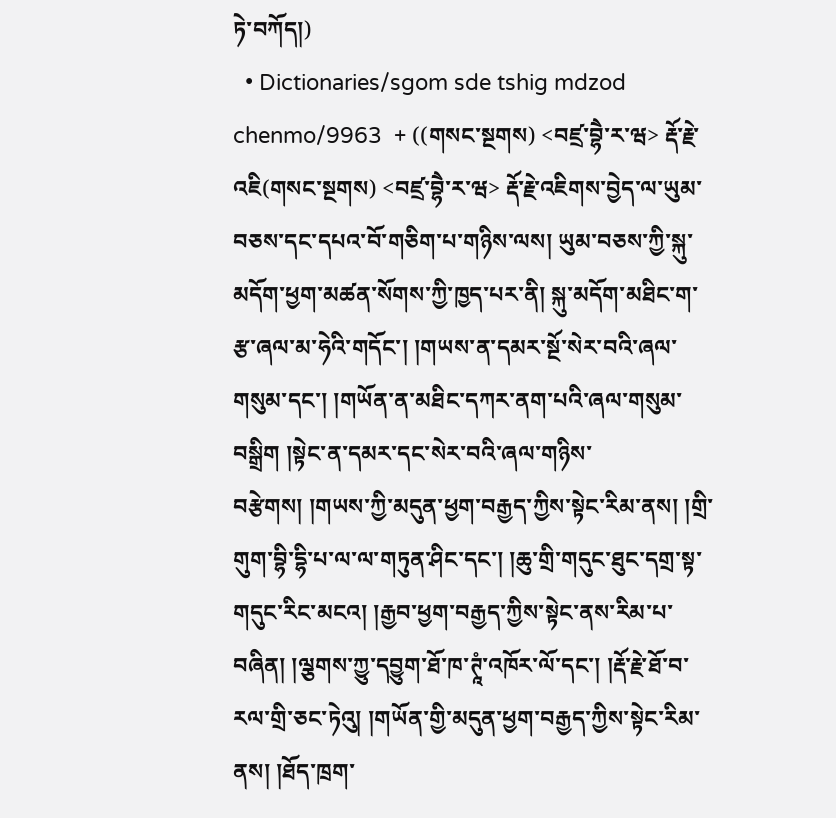ཏེ་བཀོད།)
  • Dictionaries/sgom sde tshig mdzod chenmo/9963  + ((གསང་སྔགས) <བཛྲ་བྷཻ་ར་ཝ> རྡོ་རྗེ་འཇི(གསང་སྔགས) <བཛྲ་བྷཻ་ར་ཝ> རྡོ་རྗེ་འཇིགས་བྱེད་ལ་ཡུམ་བཅས་དང་དཔའ་བོ་གཅིག་པ་གཉིས་ལས། ཡུམ་བཅས་ཀྱི་སྐུ་མདོག་ཕྱག་མཚན་སོགས་ཀྱི་ཁྱད་པར་ནི། སྐུ་མདོག་མཐིང་ག་རྩ་ཞལ་མ་ཧེའི་གདོང་། །གཡས་ན་དམར་སྔོ་སེར་བའི་ཞལ་གསུམ་དང་། །གཡོན་ན་མཐིང་དཀར་ནག་པའི་ཞལ་གསུམ་བསྒྲིག །སྟེང་ན་དམར་དང་སེར་བའི་ཞལ་གཉིས་བརྩེགས། །གཡས་ཀྱི་མདུན་ཕྱག་བརྒྱད་ཀྱིས་སྟེང་རིམ་ནས། །གྲི་གུག་བྷི་དྷི་པ་ལ་ལ་གཏུན་ཤིང་དང་། །ཆུ་གྲི་གདུང་ཐུང་དགྲ་སྟ་གདུང་རིང་མངའ། །རྒྱབ་ཕྱག་བརྒྱད་ཀྱིས་སྟེང་ནས་རིམ་པ་བཞིན། །ལྕགས་ཀྱུ་དབྱུག་ཐོ་ཁ་ཊཱཾ་འཁོར་ལོ་དང་། །རྡོ་རྗེ་ཐོ་བ་རལ་གྲི་ཅང་ཏེའུ། །གཡོན་གྱི་མདུན་ཕྱག་བརྒྱད་ཀྱིས་སྟེང་རིམ་ནས། །ཐོད་ཁྲག་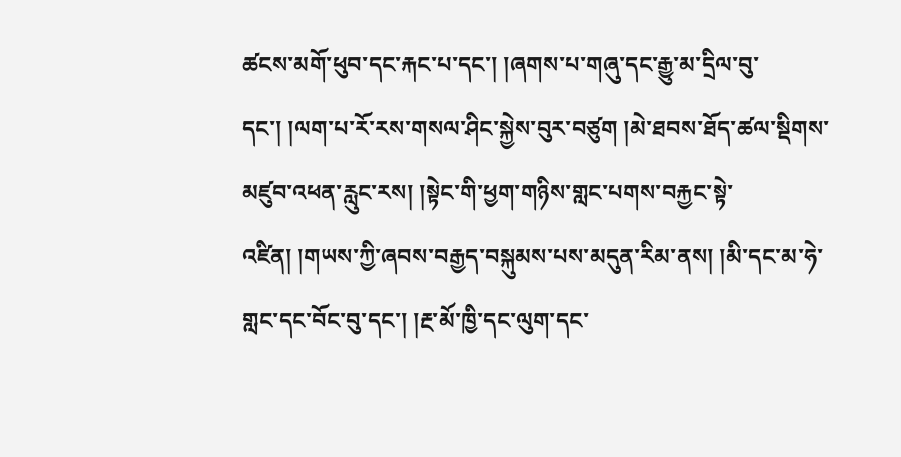ཚངས་མགོ་ཕུབ་དང་རྐང་པ་དང་། །ཞགས་པ་གཞུ་དང་རྒྱུ་མ་དྲིལ་བུ་དང་། །ལག་པ་རོ་རས་གསལ་ཤིང་སྐྱེས་བུར་བཙུག །མེ་ཐབས་ཐོད་ཚལ་སྡིགས་མཛུབ་འཕན་རླུང་རས། །སྟེང་གི་ཕྱག་གཉིས་གླང་པགས་བརྐྱང་སྟེ་འཛིན། །གཡས་ཀྱི་ཞབས་བརྒྱད་བསྐུམས་པས་མདུན་རིམ་ནས། །མི་དང་མ་ཧེ་གླང་དང་བོང་བུ་དང་། །རྔ་མོ་ཁྱི་དང་ལུག་དང་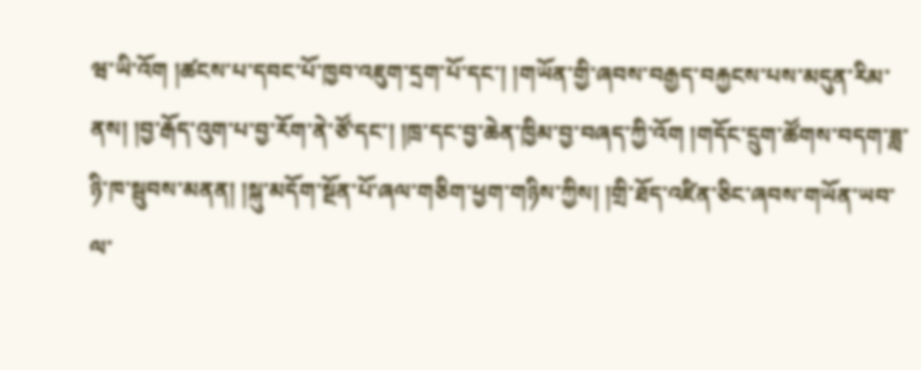ཝ་ཡི་འོག །ཚངས་པ་དབང་པོ་ཁྱབ་འཇུག་དྲག་པོ་དང་། །གཡོན་གྱི་ཞབས་བརྒྱད་བརྐྱངས་པས་མདུན་རིམ་ནས། །བྱ་རྒོད་འུག་པ་བྱ་རོག་ནེ་ཙོ་དང་། །ཁྲ་དང་བྱ་ཆེན་ཁྱིམ་བྱ་བཞད་ཀྱི་འོག །གདོང་དྲུག་ཚོགས་བདག་ཟླ་ཉི་ཁ་སྦུབས་མནན། །སྐུ་མདོག་སྔོན་པོ་ཞལ་གཅིག་ཕྱག་གཉིས་ཀྱིས། །གྲི་ཐོད་འཛིན་ཅིང་ཞབས་གཡོན་ཡབ་ལ་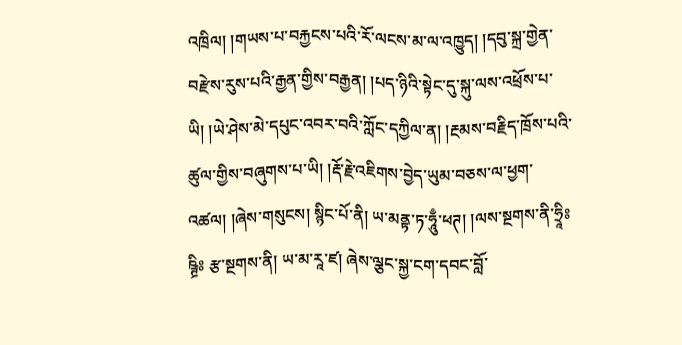འཁྲིལ། །གཡས་པ་བརྐྱངས་པའི་རོ་ལངས་མ་ལ་འཁྱུད། །དབུ་སྐྲ་གྱེན་བརྫེས་རུས་པའི་རྒྱན་གྱིས་བརྒྱན། །པད་ཉིའི་སྟེང་དུ་སྐུ་ལས་འཕྲོས་པ་ཡི། །ཡེ་ཤེས་མེ་དཔུང་འབར་བའི་ཀློང་དཀྱིལ་ན། །རྔམས་བརྗིད་ཁྲོས་པའི་ཚུལ་གྱིས་བཞུགས་པ་ཡི། །རྡོ་རྗེ་འཇིགས་བྱེད་ཡུམ་བཅས་ལ་ཕྱག་འཚལ། །ཞེས་གསུངས། སྙིང་པོ་ནི། ཡ་མནྟ་ཏ་ཧཱུྃ་ཕཊ། །ལས་སྔགས་ནི་ཧྲཱིཿཥྚྲིཿ རྩ་སྔགས་ནི། ཡ་མ་རཱ་ཛ། ཞེས་ལྕང་སྐྱ་ངག་དབང་བློ་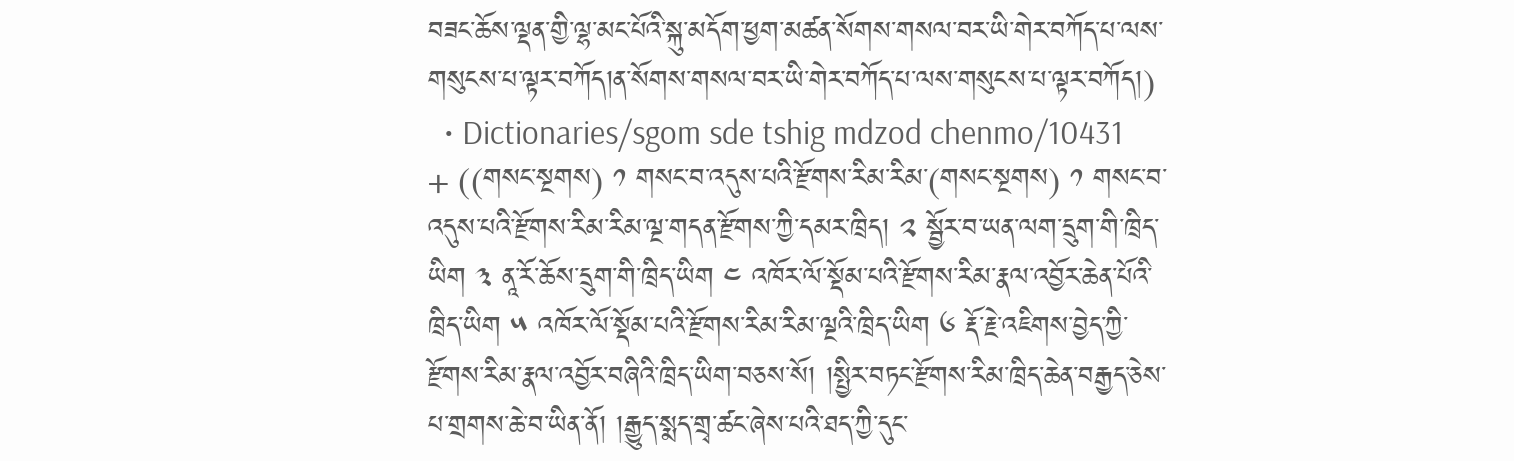བཟང་ཆོས་ལྡན་གྱི་ལྷ་མང་པོའི་སྐུ་མདོག་ཕྱག་མཚན་སོགས་གསལ་བར་ཡི་གེར་བཀོད་པ་ལས་གསུངས་པ་ལྟར་བཀོད།ན་སོགས་གསལ་བར་ཡི་གེར་བཀོད་པ་ལས་གསུངས་པ་ལྟར་བཀོད།)
  • Dictionaries/sgom sde tshig mdzod chenmo/10431  + ((གསང་སྔགས) ༡ གསང་བ་འདུས་པའི་རྫོགས་རིམ་རིམ་(གསང་སྔགས) ༡ གསང་བ་འདུས་པའི་རྫོགས་རིམ་རིམ་ལྔ་གདན་རྫོགས་ཀྱི་དམར་ཁྲིད། ༢ སྦྱོར་བ་ཡན་ལག་དྲུག་གི་ཁྲིད་ཡིག ༣ ནཱ་རོ་ཆོས་དྲུག་གི་ཁྲིད་ཡིག ༤ འཁོར་ལོ་སྡོམ་པའི་རྫོགས་རིམ་རྣལ་འབྱོར་ཆེན་པོའི་ཁྲིད་ཡིག ༥ འཁོར་ལོ་སྡོམ་པའི་རྫོགས་རིམ་རིམ་ལྔའི་ཁྲིད་ཡིག ༦ རྡོ་རྗེ་འཇིགས་བྱེད་ཀྱི་རྫོགས་རིམ་རྣལ་འབྱོར་བཞིའི་ཁྲིད་ཡིག་བཅས་སོ། །སྤྱིར་བཏང་རྫོགས་རིམ་ཁྲིད་ཆེན་བརྒྱད་ཅེས་པ་གྲགས་ཆེ་བ་ཡིན་ནོ། །རྒྱུད་སྨད་གྲྭ་ཚང་ཞེས་པའི་ཐད་ཀྱི་དུང་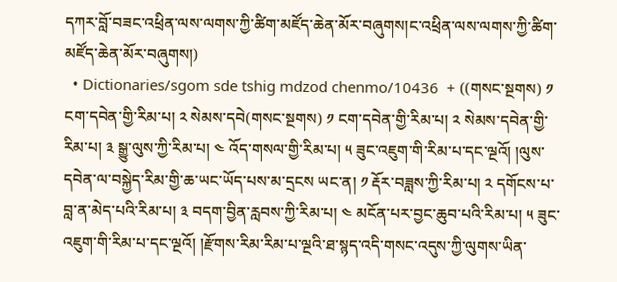དཀར་བློ་བཟང་འཕྲིན་ལས་ལགས་ཀྱི་ཚིག་མཛོད་ཆེན་མོར་བཞུགས།ང་འཕྲིན་ལས་ལགས་ཀྱི་ཚིག་མཛོད་ཆེན་མོར་བཞུགས།)
  • Dictionaries/sgom sde tshig mdzod chenmo/10436  + ((གསང་སྔགས) ༡ ངག་དབེན་གྱི་རིམ་པ། ༢ སེམས་དབེ(གསང་སྔགས) ༡ ངག་དབེན་གྱི་རིམ་པ། ༢ སེམས་དབེན་གྱི་རིམ་པ། ༣ སྒྱུ་ལུས་ཀྱི་རིམ་པ། ༤ འོད་གསལ་གྱི་རིམ་པ། ༥ ཟུང་འཇུག་གི་རིམ་པ་དང་ལྔའོ། །ལུས་དབེན་ལ་བསྐྱེད་རིམ་གྱི་ཆ་ཡང་ཡོད་པས་མ་དྲངས ཡང་ན། ༡ རྡོར་བཟླས་ཀྱི་རིམ་པ། ༢ དགོངས་པ་བླ་ན་མེད་པའི་རིམ་པ། ༣ བདག་བྱིན་རླབས་ཀྱི་རིམ་པ། ༤ མངོན་པར་བྱང་ཆུབ་པའི་རིམ་པ། ༥ ཟུང་འཇུག་གི་རིམ་པ་དང་ལྔའོ། །རྫོགས་རིམ་རིམ་པ་ལྔའི་ཐ་སྙད་འདི་གསང་འདུས་ཀྱི་ལུགས་ཡིན་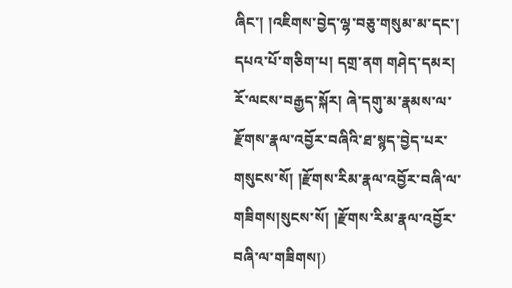ཞིང་། །འཇིགས་བྱེད་ལྷ་བཅུ་གསུམ་མ་དང་། དཔའ་པོ་གཅིག་པ། དགྲ་ནག གཤེད་དམར། རོ་ལངས་བརྒྱད་སྐོར། ཞེ་དགུ་མ་རྣམས་ལ་རྫོགས་རྣལ་འབྱོར་བཞིའི་ཐ་སྙད་བྱེད་པར་གསུངས་སོ། །རྫོགས་རིམ་རྣལ་འབྱོར་བཞི་ལ་གཟིགས།སུངས་སོ། །རྫོགས་རིམ་རྣལ་འབྱོར་བཞི་ལ་གཟིགས།)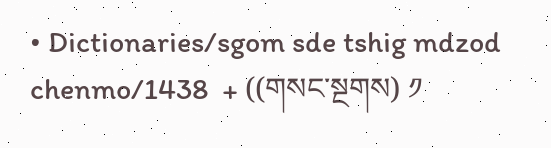• Dictionaries/sgom sde tshig mdzod chenmo/1438  + ((གསང་སྔགས) ༡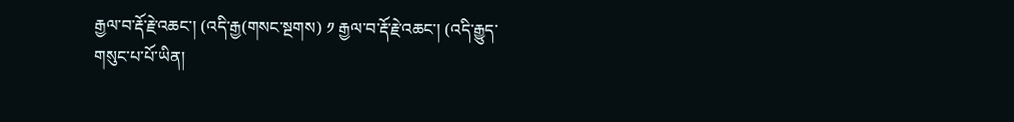རྒྱལ་བ་རྡོ་རྗེ་འཆང་། (འདི་རྒྱ(གསང་སྔགས) ༡ རྒྱལ་བ་རྡོ་རྗེ་འཆང་། (འདི་རྒྱུད་གསུང་པ་པོ་ཡིན།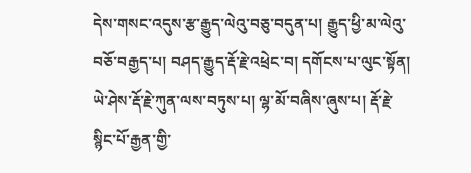དེས་གསང་འདུས་རྩ་རྒྱུད་ལེའུ་བཅུ་བདུན་པ། རྒྱུད་ཕྱི་མ་ལེའུ་བཅོ་བརྒྱད་པ། བཤད་རྒྱུད་རྡོ་རྗེ་འཕྲེང་བ། དགོངས་པ་ལུང་སྟོན། ཡེ་ཤེས་རྡོ་རྗེ་ཀུན་ལས་བཏུས་པ། ལྷ་མོ་བཞིས་ཞུས་པ། རྡོ་རྗེ་སྙིང་པོ་རྒྱན་གྱི་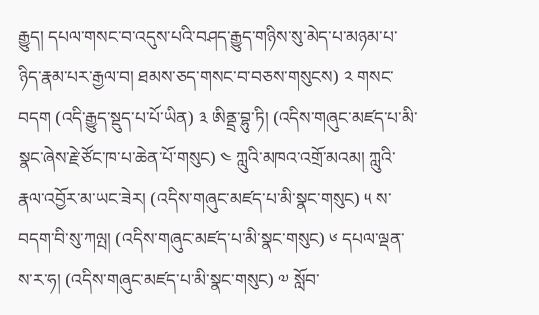རྒྱུད། དཔལ་གསང་བ་འདུས་པའི་བཤད་རྒྱུད་གཉིས་སུ་མེད་པ་མཉམ་པ་ཉིད་རྣམ་པར་རྒྱལ་བ། ཐམས་ཅད་གསང་བ་བཅས་གསུངས) ༢ གསང་བདག (འདི་རྒྱུད་སྡུད་པ་པོ་ཡིན) ༣ ཨིནྡྲ་བྷུ་ཏི། (འདིས་གཞུང་མཛད་པ་མི་སྣང་ཞེས་རྗེ་ཙོང་ཁ་པ་ཆེན་པོ་གསུང) ༤ ཀླུའི་མཁའ་འགྲོ་མའམ། ཀླུའི་རྣལ་འབྱོར་མ་ཡང་ཟེར། (འདིས་གཞུང་མཛད་པ་མི་སྣང་གསུང) ༥ ས་བདག་བི་སུ་ཀལྤ། (འདིས་གཞུང་མཛད་པ་མི་སྣང་གསུང) ༦ དཔལ་ལྡན་ས་ར་ཧ། (འདིས་གཞུང་མཛད་པ་མི་སྣང་གསུང) ༧ སློབ་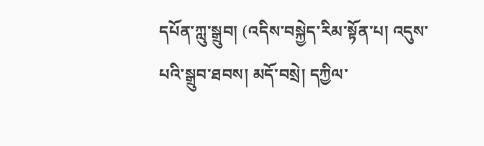དཔོན་ཀླུ་སྒྲུབ། (འདིས་བསྐྱེད་རིམ་སྟོན་པ། འདུས་པའི་སྒྲུབ་ཐབས། མདོ་བསྲེ། དཀྱིལ་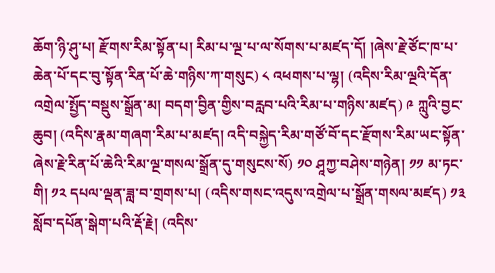ཆོག་ཉི་ཤུ་པ། རྫོགས་རིམ་སྟོན་པ། རིམ་པ་ལྔ་པ་ལ་སོགས་པ་མཛད་དོ། །ཞེས་རྗེ་ཙོང་ཁ་པ་ཆེན་པོ་དང་བུ་སྟོན་རིན་པོ་ཆེ་གཉིས་ཀ་གསུང) ༨ འཕགས་པ་ལྷ། (འདིས་རིམ་ལྔའི་དོན་འགྲེལ་སྤྱོད་བསྡུས་སྒྲོན་མ། བདག་བྱིན་གྱིས་བརླབ་པའི་རིམ་པ་གཉིས་མཛད) ༩ ཀླུའི་བྱང་ཆུབ། (འདིས་རྣམ་གཞག་རིམ་པ་མཛད། འདི་བསྐྱེད་རིམ་གཙོ་བོ་དང་རྫོགས་རིམ་ཡང་སྟོན་ཞེས་རྗེ་རིན་པོ་ཆེའི་རིམ་ལྔ་གསལ་སྒྲོན་དུ་གསུངས་སོ) ༡༠ ཤཱཀྱ་བཤེས་གཉེན། ༡༡ མ་ཏང་གི། ༡༢ དཔལ་ལྡན་ཟླ་བ་གྲགས་པ། (འདིས་གསང་འདུས་འགྲེལ་པ་སྒྲོན་གསལ་མཛད) ༡༣ སློབ་དཔོན་སྒེག་པའི་རྡོ་རྗེ། (འདིས་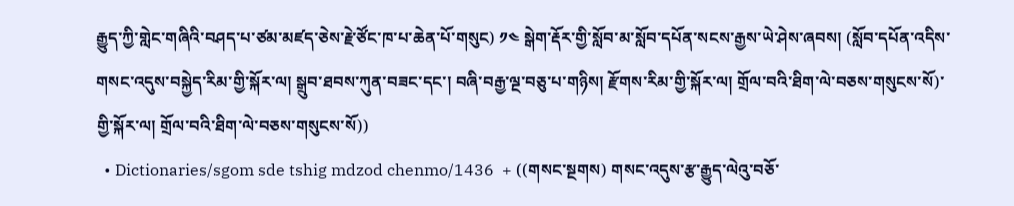རྒྱུད་ཀྱི་གླེང་གཞིའི་བཤད་པ་ཙམ་མཛད་ཅེས་རྗེ་ཙོང་ཁ་པ་ཆེན་པོ་གསུང) ༡༤ སྒེག་རྡོར་གྱི་སློབ་མ་སློབ་དཔོན་སངས་རྒྱས་ཡེ་ཤེས་ཞབས། (སློབ་དཔོན་འདིས་གསང་འདུས་བསྐྱེད་རིམ་གྱི་སྐོར་ལ། སྒྲུབ་ཐབས་ཀུན་བཟང་དང་། བཞི་བརྒྱ་ལྔ་བཅུ་པ་གཉིས། རྫོགས་རིམ་གྱི་སྐོར་ལ། གྲོལ་བའི་ཐིག་ལེ་བཅས་གསུངས་སོ)་གྱི་སྐོར་ལ། གྲོལ་བའི་ཐིག་ལེ་བཅས་གསུངས་སོ))
  • Dictionaries/sgom sde tshig mdzod chenmo/1436  + ((གསང་སྔགས) གསང་འདུས་རྩ་རྒྱུད་ལེའུ་བཅོ་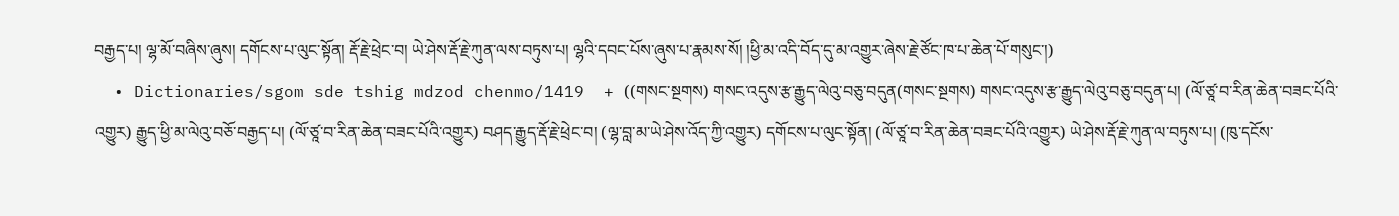བརྒྱད་པ། ལྷ་མོ་བཞིས་ཞུས། དགོངས་པ་ལུང་སྟོན། རྡོ་རྗེ་ཕྲེང་བ། ཡེ་ཤེས་རྡོ་རྗེ་ཀུན་ལས་བཏུས་པ། ལྷའི་དབང་པོས་ཞུས་པ་རྣམས་སོ། །ཕྱི་མ་འདི་བོད་དུ་མ་འགྱུར་ཞེས་རྗེ་ཙོང་ཁ་པ་ཆེན་པོ་གསུང་།)
  • Dictionaries/sgom sde tshig mdzod chenmo/1419  + ((གསང་སྔགས) གསང་འདུས་རྩ་རྒྱུད་ལེའུ་བཅུ་བདུན(གསང་སྔགས) གསང་འདུས་རྩ་རྒྱུད་ལེའུ་བཅུ་བདུན་པ། (ལོ་ཙཱ་བ་རིན་ཆེན་བཟང་པོའི་འགྱུར) རྒྱུད་ཕྱི་མ་ལེའུ་བཅོ་བརྒྱད་པ། (ལོ་ཙཱ་བ་རིན་ཆེན་བཟང་པོའི་འགྱུར) བཤད་རྒྱུད་རྡོ་རྗེ་ཕྲེང་བ། (ལྷ་བླ་མ་ཡེ་ཤེས་འོད་ཀྱི་འགྱུར) དགོངས་པ་ལུང་སྟོན། (ལོ་ཙཱ་བ་རིན་ཆེན་བཟང་པོའི་འགྱུར) ཡེ་ཤེས་རྡོ་རྗེ་ཀུན་ལ་བཏུས་པ། (ཁུ་དངོས་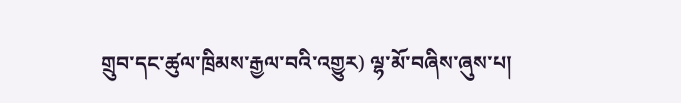གྲུབ་དང་ཚུལ་ཁྲིམས་རྒྱལ་བའི་འགྱུར) ལྷ་མོ་བཞིས་ཞུས་པ།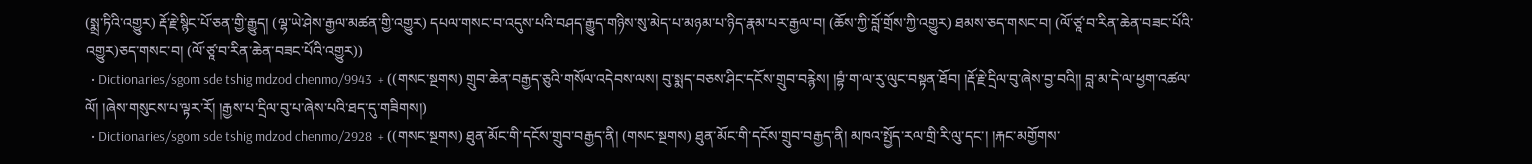(སྨྲ་ཏིའི་འགྱུར) རྡོ་རྗེ་སྙིང་པོ་ཅན་གྱི་རྒྱུད། (ལྷ་ཡེ་ཤེས་རྒྱལ་མཚན་གྱི་འགྱུར) དཔལ་གསང་བ་འདུས་པའི་བཤད་རྒྱུད་གཉིས་སུ་མེད་པ་མཉམ་པ་ཉིད་རྣམ་པར་རྒྱལ་བ། (ཆོས་ཀྱི་བློ་གྲོས་ཀྱི་འགྱུར) ཐམས་ཅད་གསང་བ། (ལོ་ཙཱ་བ་རིན་ཆེན་བཟང་པོའི་འགྱུར)ཅད་གསང་བ། (ལོ་ཙཱ་བ་རིན་ཆེན་བཟང་པོའི་འགྱུར))
  • Dictionaries/sgom sde tshig mdzod chenmo/9943  + ((གསང་སྔགས) གྲུབ་ཆེན་བརྒྱད་ཅུའི་གསོལ་འདེབས་ལས། བུ་སྨད་བཅས་ཤིང་དངོས་གྲུབ་བརྙེས། །བྷཾ་ག་ལ་རུ་ལུང་བསྟན་ཐོབ། །རྡོ་རྗེ་དྲིལ་བུ་ཞེས་བྱ་བའི།། བླ་མ་དེ་ལ་ཕྱག་འཚལ་ལོ། །ཞེས་གསུངས་པ་ལྟར་རོ། །རྒྱས་པ་དྲིལ་བུ་པ་ཞེས་པའི་ཐད་དུ་གཟིགས།)
  • Dictionaries/sgom sde tshig mdzod chenmo/2928  + ((གསང་སྔགས) ཐུན་མོང་གི་དངོས་གྲུབ་བརྒྱད་ནི། (གསང་སྔགས) ཐུན་མོང་གི་དངོས་གྲུབ་བརྒྱད་ནི། མཁའ་སྤྱོད་རལ་གྲི་རི་ལུ་དང་། །རྐང་མགྱོགས་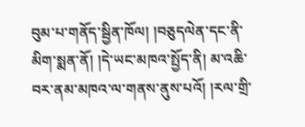བུམ་པ་གནོད་སྦྱིན་ཁོལ། །བཅུདལེན་དང་ནི་མིག་སྨན་ནོ། །དེ་ཡང་མཁའ་སྤྱོད་ནི། མ་འཆི་བར་ནམ་མཁའ་ལ་གནས་ནུས་པའོ། །རལ་གྲི་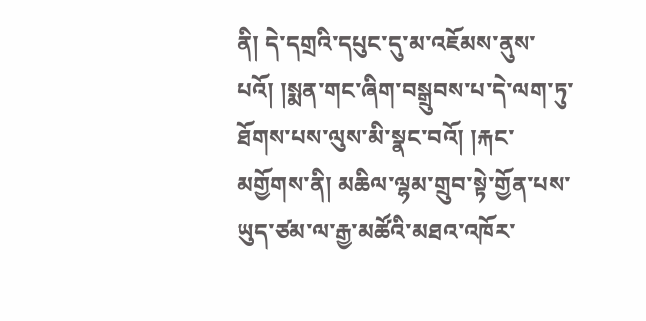ནི། དེ་དགྲའི་དཔུང་དུ་མ་འཇོམས་ནུས་པའོ། །སྨན་གང་ཞིག་བསྒྲུབས་པ་དེ་ལག་ཏུ་ཐོགས་པས་ལུས་མི་སྣང་བའོ། །རྐང་མགྱོགས་ནི། མཆིལ་ལྷམ་གྲུབ་སྟེ་གྱོན་པས་ཡུད་ཙམ་ལ་རྒྱ་མཚོའི་མཐའ་འཁོར་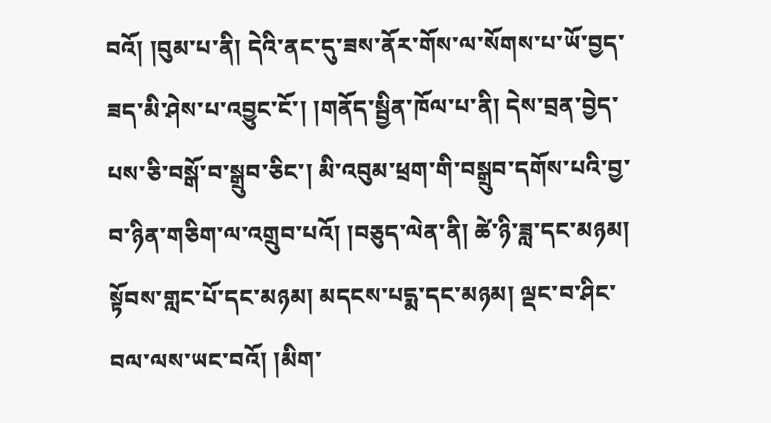བའོ། །བུམ་པ་ནི། དེའི་ནང་དུ་ཟས་ནོར་གོས་ལ་སོགས་པ་ཡོ་བྱད་ཟད་མི་ཤེས་པ་འབྱུང་ངོ་། །གནོད་སྦྱིན་ཁོལ་པ་ནི། དེས་བྲན་བྱེད་པས་ཅི་བསྒོ་བ་སྒྲུབ་ཅིང་། མི་འབུམ་ཕྲག་གི་བསྒྲུབ་དགོས་པའི་བྱ་བ་ཉིན་གཅིག་ལ་འགྲུབ་པའོ། །བཅུད་ལེན་ནི། ཚེ་ཉི་ཟླ་དང་མཉམ། སྟོབས་གླང་པོ་དང་མཉམ། མདངས་པདྨ་དང་མཉམ། ལྡང་བ་ཤིང་བལ་ལས་ཡང་བའོ། །མིག་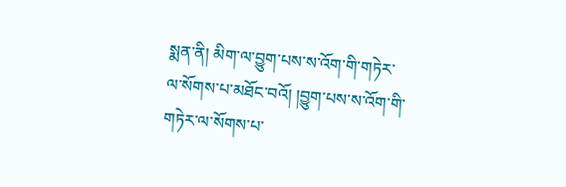སྨན་ནི། མིག་ལ་བྱུག་པས་ས་འོག་གི་གཏེར་ལ་སོགས་པ་མཐོང་བའོ། །བྱུག་པས་ས་འོག་གི་གཏེར་ལ་སོགས་པ་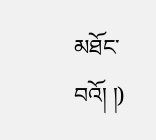མཐོང་བའོ། །)